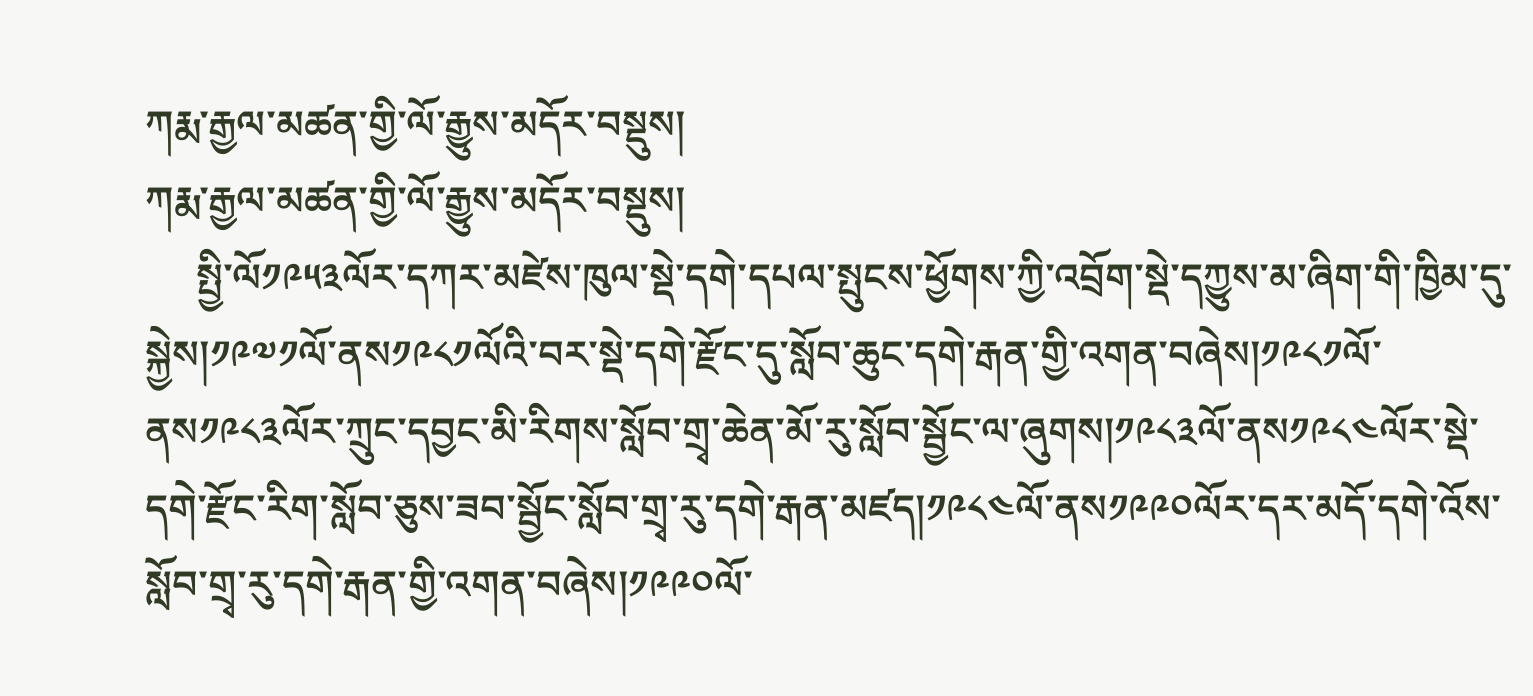ཀརྨ་རྒྱལ་མཚན་གྱི་ལོ་རྒྱུས་མདོར་བསྡུས།
ཀརྨ་རྒྱལ་མཚན་གྱི་ལོ་རྒྱུས་མདོར་བསྡུས།
     སྤྱི་ལོ༡༩༥༣ལོར་དཀར་མཛེས་ཁུལ་སྡེ་དགེ་དཔལ་སྤུངས་ཕྱོགས་ཀྱི་འབྲོག་སྡེ་དཀྱུས་མ་ཞིག་གི་ཁྱིམ་དུ་སྐྱེས།༡༩༧༡ལོ་ནས༡༩༨༡ལོའི་བར་སྡེ་དགེ་རྫོང་དུ་སློབ་ཆུང་དགེ་རྒན་གྱི་འགན་བཞེས།༡༩༨༡ལོ་ནས༡༩༨༣ལོར་ཀྲུང་དབྱང་མི་རིགས་སློབ་གྲྭ་ཆེན་མོ་རུ་སློབ་སྦྱོང་ལ་ཞུགས།༡༩༨༣ལོ་ནས༡༩༨༤ལོར་སྡེ་དགེ་རྫོང་རིག་སློབ་ཅུས་ཟབ་སྦྱོང་སློབ་གྲྭ་རུ་དགེ་རྒན་མཛད།༡༩༨༤ལོ་ནས༡༩༩༠ལོར་དར་མདོ་དགེ་འོས་སློབ་གྲྭ་རུ་དགེ་རྒན་གྱི་འགན་བཞེས།༡༩༩༠ལོ་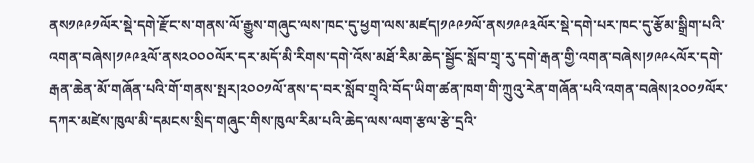ནས༡༩༩༡ལོར་སྡེ་དགེ་རྫོང་ས་གནས་ལོ་རྒྱུས་གཞུང་ལས་ཁང་དུ་ཕྱག་ལས་མཛད།༡༩༩༡ལོ་ནས༡༩༩༣ལོར་སྡེ་དགེ་པར་ཁང་དུ་རྩོམ་སྒྲིག་པའི་འགན་བཞེས།༡༩༩༣ལོ་ནས༢༠༠༠ལོར་དར་མདོ་མི་རིགས་དགེ་འོས་མཐོ་རིམ་ཆེད་སྦྱོང་སློབ་གྲྭ་རུ་དགེ་རྒན་གྱི་འགན་བཞེས།༡༩༩༨ལོར་དགེ་རྒན་ཆེན་མོ་གཞོན་པའི་གོ་གནས་སྤར།༢༠༠༡ལོ་ནས་ད་བར་སློབ་གྲྭའི་བོད་ཡིག་ཚན་ཁག་གི་ཀྲུའུ་རེན་གཞོན་པའི་འགན་བཞེས།༢༠༠༡ལོར་དཀར་མཛེས་ཁུལ་མི་དམངས་སྲིད་གཞུང་གིས་ཁུལ་རིམ་པའི་ཆེད་ལས་ལག་རྩལ་རྩེ་དྲའི་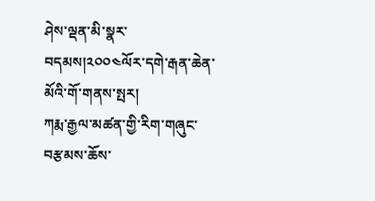ཤེས་ལྡན་མི་སྣར་བདམས།༢༠༠༤ལོར་དགེ་རྒན་ཆེན་མོའི་གོ་གནས་སྤར།
ཀརྨ་རྒྱལ་མཚན་གྱི་རིག་གཞུང་བརྩམས་ཆོས་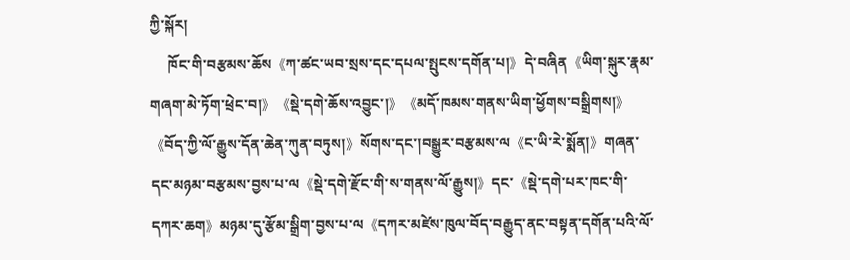ཀྱི་སྐོར།
     ཁོང་གི་བརྩམས་ཆོས《ཀ་ཚང་ཡབ་སྲས་དང་དཔལ་སྤུངས་དགོན་པ།》དེ་བཞིན《ཡིག་སྐུར་རྣམ་གཞག་མེ་ཏོག་ཕྲེང་བ།》《སྡེ་དགེ་ཆོས་འབྱུང་།》《མདོ་ཁམས་གནས་ཡིག་ཕྱོགས་བསྒྲིགས།》《བོད་ཀྱི་ལོ་རྒྱུས་དོན་ཆེན་ཀུན་བཏུས།》སོགས་དང་།བསྒྱུར་བརྩམས་ལ《ང་ཡི་རེ་སྨོན།》གཞན་དང་མཉམ་བརྩམས་བྱས་པ་ལ《སྡེ་དགེ་རྫོང་གི་ས་གནས་ལོ་རྒྱུས།》དང་《སྡེ་དགེ་པར་ཁང་གི་དཀར་ཆག》མཉམ་དུ་རྩོམ་སྒྲིག་བྱས་པ་ལ《དཀར་མཛེས་ཁུལ་བོད་བརྒྱུད་ནང་བསྟན་དགོན་པའི་ལོ་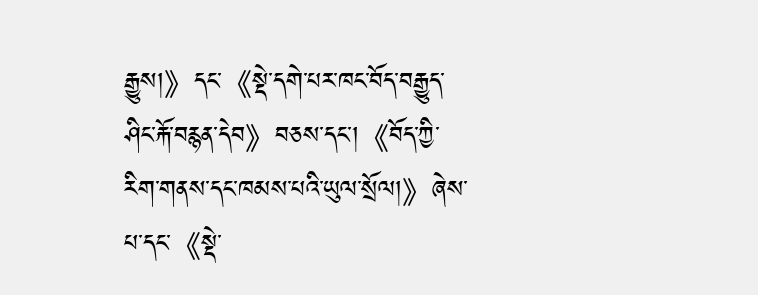རྒྱུས།》དང་《སྡེ་དགེ་པར་ཁང་བོད་བརྒྱུད་ཤིང་རྐོ་བརྙན་དེབ》བཅས་དང་།《བོད་ཀྱི་རིག་གནས་དང་ཁམས་པའི་ཡུལ་སྲོལ།》ཞེས་པ་དང་《སྡེ་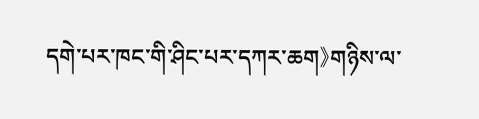དགེ་པར་ཁང་གི་ཤིང་པར་དཀར་ཆག》གཉིས་ལ་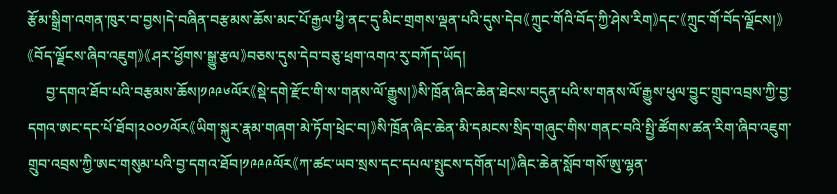རྩོམ་སྒྲིག་འགན་ཁུར་བ་བྱས།དེ་བཞིན་བརྩམས་ཆོས་མང་པོ་རྒྱལ་ཕྱི་ནང་དུ་མིང་གྲགས་ལྡན་པའི་དུས་དེབ《ཀྲུང་གོའི་བོད་ཀྱི་ཤེས་རིག》དང་《ཀྲུང་གོ་བོད་ལྗོངས།》《བོད་ལྗོངས་ཞིབ་འཇུག》《ཤར་ཕྱོགས་སྒྱུ་རྩལ》བཅས་དུས་དེབ་བཅུ་ཕྲག་འགའ་རུ་བཀོད་ཡོད།
     བྱ་དགའ་ཐོབ་པའི་བརྩམས་ཆོས།༡༩༩༦ལོར《སྡེ་དགེ་རྫོང་གི་ས་གནས་ལོ་རྒྱུས།》སི་ཁྲོན་ཞིང་ཆེན་ཐེངས་བདུན་པའི་ས་གནས་ལོ་རྒྱུས་ཕུལ་བྱུང་གྲུབ་འབྲས་ཀྱི་བྱ་དགའ་ཨང་དང་པོ་ཐོབ།༢༠༠༡ལོར《ཡིག་སྐུར་རྣམ་གཞག་མེ་ཏོག་ཕྲེང་བ།》སི་ཁྲོན་ཞིང་ཆེན་མི་དམངས་སྲིད་གཞུང་གིས་གནང་བའི་སྤྱི་ཚོགས་ཚན་རིག་ཞིབ་འཇུག་གྲུབ་འབྲས་ཀྱི་ཨང་གསུམ་པའི་བྱ་དགའ་ཐོབ།༡༩༩༩ལོར《ཀ་ཚང་ཡབ་སྲས་དང་དཔལ་སྤུངས་དགོན་པ།》ཞིང་ཆེན་སློབ་གསོ་ཨུ་ལྷན་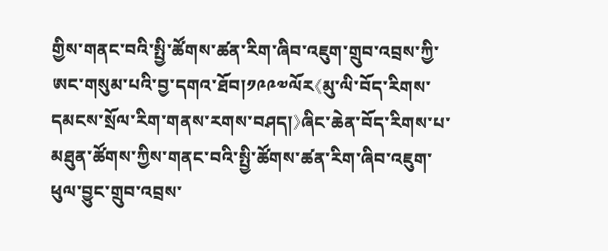གྱིས་གནང་བའི་སྤྱི་ཚོགས་ཚན་རིག་ཞིབ་འཇུག་གྲུབ་འབྲས་ཀྱི་ཨང་གསུམ་པའི་བྱ་དགའ་ཐོབ།༡༩༩༧ལོར《མུ་ལི་བོད་རིགས་དམངས་སྲོལ་རིག་གནས་རགས་བཤད།》ཞིང་ཆེན་བོད་རིགས་པ་མཐུན་ཚོགས་ཀྱིས་གནང་བའི་སྤྱི་ཚོགས་ཚན་རིག་ཞིབ་འཇུག་ཕུལ་བྱུང་གྲུབ་འབྲས་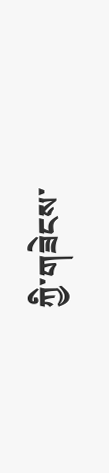ཀྱི་གཟེངས་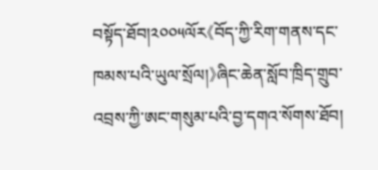བསྟོད་ཐོབ།༢༠༠༥ལོར《བོད་ཀྱི་རིག་གནས་དང་ཁམས་པའི་ཡུལ་སྲོལ།》ཞིང་ཆེན་སློབ་ཁྲིད་གྲུབ་འབྲས་ཀྱི་ཨང་གསུམ་པའི་བྱ་དགའ་སོགས་ཐོབ།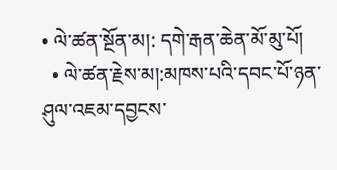• ལེ་ཚན་སྔོན་མ།: དགེ་རྒན་ཆེན་མོ་མུ་པོ།
  • ལེ་ཚན་རྗེས་མ།:མཁས་པའི་དབང་པོ་ཉན་ཤུལ་འཇམ་དབྱངས་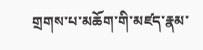གྲགས་པ་མཆོག་གི་མཛད་རྣམ་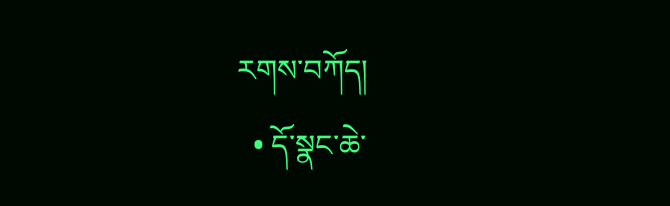རགས་བཀོད།
  • དོ་སྣང་ཆེ་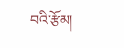བའི་རྩོམ།